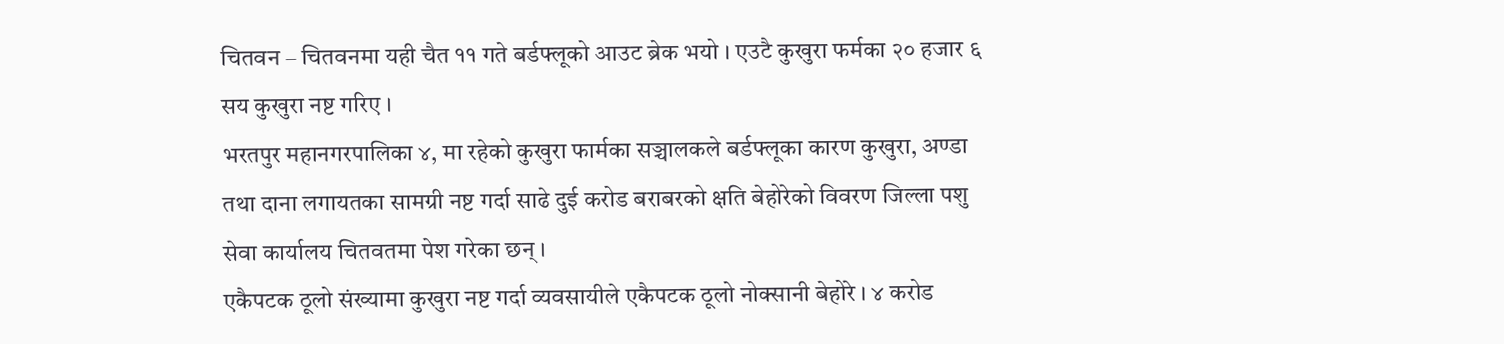चितवन – चितवनमा यही चैत ११ गते बर्डफ्लूको आउट ब्रेक भयो । एउटै कुखुरा फर्मका २० हजार ६ सय कुखुरा नष्ट गरिए ।
भरतपुर महानगरपालिका ४, मा रहेको कुखुरा फार्मका सञ्चालकले बर्डफ्लूका कारण कुखुरा, अण्डा तथा दाना लगायतका सामग्री नष्ट गर्दा साढे दुई करोड बराबरको क्षति बेहोरेको विवरण जिल्ला पशु सेवा कार्यालय चितवतमा पेश गरेका छन् ।
एकैपटक ठूलो संख्यामा कुखुरा नष्ट गर्दा व्यवसायीले एकैपटक ठूलो नोक्सानी बेहोरे । ४ करोड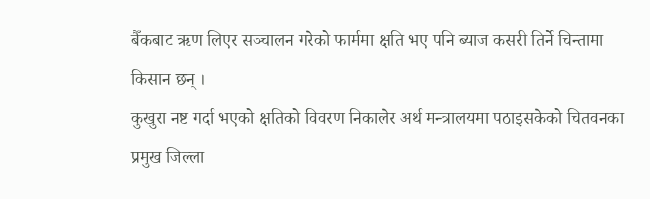बैँकबाट ऋण लिएर सञ्चालन गरेको फार्ममा क्षति भए पनि ब्याज कसरी तिर्ने चिन्तामा किसान छन् ।
कुखुरा नष्ट गर्दा भएको क्षतिको विवरण निकालेर अर्थ मन्त्रालयमा पठाइसकेको चितवनका प्रमुख जिल्ला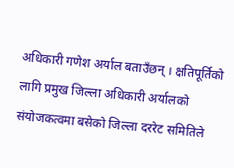अधिकारी गणेश अर्याल बताउँछन् । क्षतिपूर्तिको लागि प्रमुख जिल्ला अधिकारी अर्यालको संयोजकत्वमा बसेको जिल्ला दररेट समितिले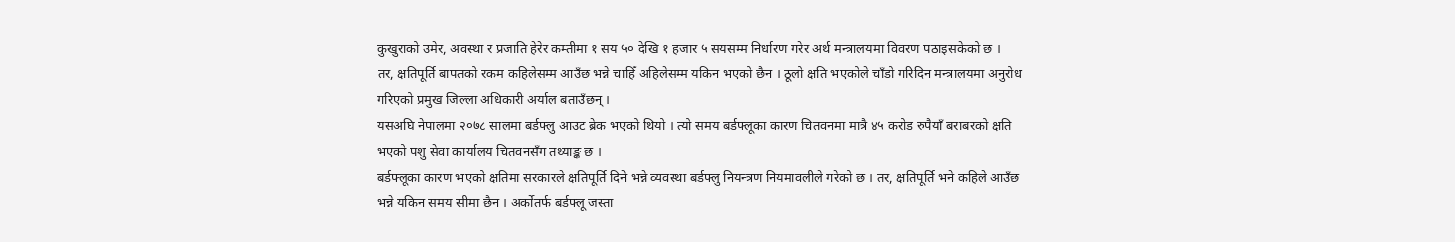कुखुराको उमेर, अवस्था र प्रजाति हेरेर कम्तीमा १ सय ५० देखि १ हजार ५ सयसम्म निर्धारण गरेर अर्थ मन्त्रालयमा विवरण पठाइसकेको छ ।
तर, क्षतिपूर्ति बापतको रकम कहिलेसम्म आउँछ भन्ने चाहिँ अहिलेसम्म यकिन भएको छैन । ठूलो क्षति भएकोले चाँडो गरिदिन मन्त्रालयमा अनुरोध गरिएको प्रमुख जिल्ला अधिकारी अर्याल बताउँछन् ।
यसअघि नेपालमा २०७८ सालमा बर्डफ्लु आउट ब्रेक भएको थियो । त्यो समय बर्डफ्लूका कारण चितवनमा मात्रै ४५ करोड रुपैयाँ बराबरको क्षति भएको पशु सेवा कार्यालय चितवनसँग तथ्याङ्क छ ।
बर्डफ्लूका कारण भएको क्षतिमा सरकारले क्षतिपूर्ति दिने भन्ने व्यवस्था बर्डफ्लु नियन्त्रण नियमावलीले गरेको छ । तर, क्षतिपूर्ति भने कहिले आउँछ भन्ने यकिन समय सीमा छैन । अर्कोतर्फ बर्डफ्लू जस्ता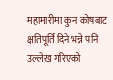महामारीमा कुन कोषबाट क्षतिपूर्ति दिने भन्ने पनि उल्लेख गरिएको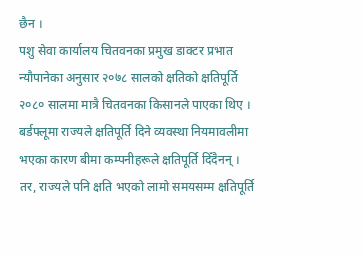छैन ।
पशु सेवा कार्यालय चितवनका प्रमुख डाक्टर प्रभात न्यौपानेका अनुसार २०७८ सालको क्षतिको क्षतिपूर्ति २०८० सालमा मात्रै चितवनका किसानले पाएका थिए । बर्डफ्लूमा राज्यले क्षतिपूर्ति दिने व्यवस्था नियमावलीमा भएका कारण बीमा कम्पनीहरूले क्षतिपूर्ति दिँदैनन् ।
तर, राज्यले पनि क्षति भएको लामो समयसम्म क्षतिपूर्ति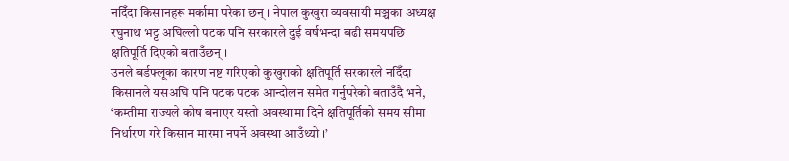नदिँदा किसानहरू मर्कामा परेका छन् । नेपाल कुखुरा व्यवसायी मञ्चका अध्यक्ष रघुनाथ भट्ट अघिल्लो पटक पनि सरकारले दुई वर्षभन्दा बढी समयपछि क्षतिपूर्ति दिएको बताउँछन् ।
उनले बर्डफ्लूका कारण नष्ट गरिएको कुखुराको क्षतिपूर्ति सरकारले नदिँदा किसानले यसअघि पनि पटक पटक आन्दोलन समेत गर्नुपरेको बताउँदै भने, ‘कम्तीमा राज्यले कोष बनाएर यस्तो अवस्थामा दिने क्षतिपूर्तिको समय सीमा निर्धारण गरे किसान मारमा नपर्ने अवस्था आउँथ्यो ।’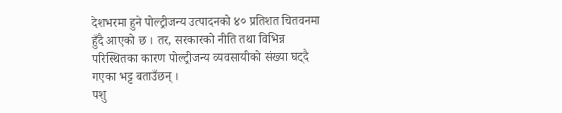देशभरमा हुने पोल्ट्रीजन्य उत्पादनको ४० प्रतिशत चितवनमा हुँदै आएको छ । तर, सरकारको नीति तथा विभिन्न परिस्थितका कारण पोल्ट्रीजन्य व्यवसायीको संख्या घट्दै गएका भट्ट बताउँछन् ।
पशु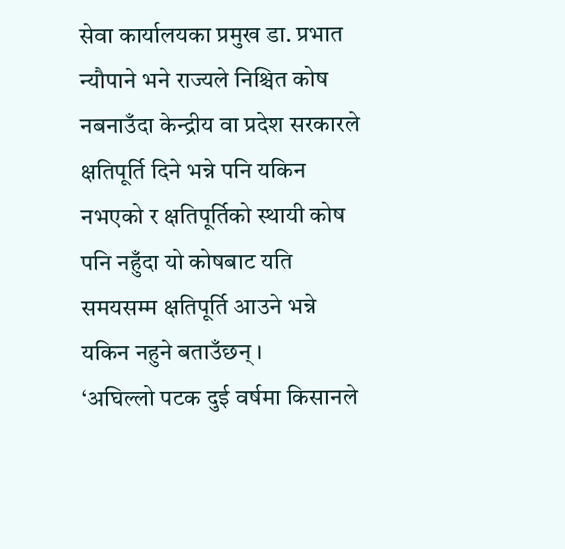सेवा कार्यालयका प्रमुख डा. प्रभात न्यौपाने भने राज्यले निश्चित कोष नबनाउँदा केन्द्रीय वा प्रदेश सरकारले क्षतिपूर्ति दिने भन्ने पनि यकिन नभएको र क्षतिपूर्तिको स्थायी कोष पनि नहुँदा यो कोषबाट यति समयसम्म क्षतिपूर्ति आउने भन्ने यकिन नहुने बताउँछन् ।
‘अघिल्लो पटक दुई वर्षमा किसानले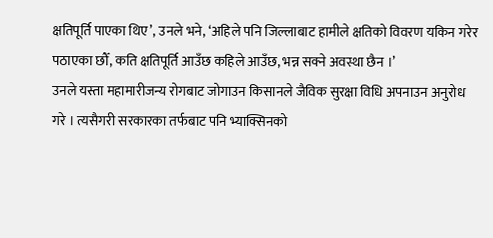क्षतिपूर्ति पाएका थिए’, उनले भने, ‘अहिले पनि जिल्लाबाट हामीले क्षतिको विवरण यकिन गरेर पठाएका छौँ, कति क्षतिपूर्ति आउँछ कहिले आउँछ, भन्न सक्ने अवस्था छैन ।’
उनले यस्ता महामारीजन्य रोगबाट जोगाउन किसानले जैविक सुरक्षा विधि अपनाउन अनुरोध गरे । त्यसैगरी सरकारका तर्फबाट पनि भ्याक्सिनको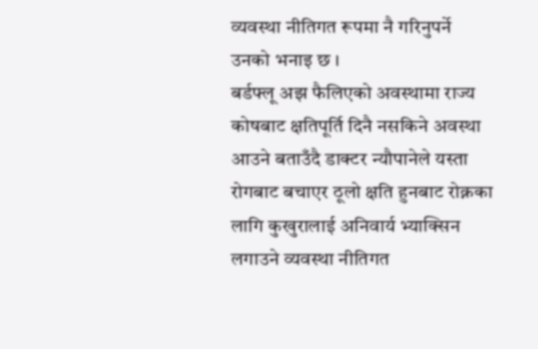व्यवस्था नीतिगत रूपमा नै गरिनुपर्ने उनको भनाइ छ ।
बर्डफ्लू अझ फैलिएको अवस्थामा राज्य कोषबाट क्षतिपूर्ति दिनै नसकिने अवस्था आउने बताउँदै डाक्टर न्यौपानेले यस्ता रोगबाट बचाएर ठूलो क्षति हुनबाट रोक्नका लागि कुखुरालाई अनिवार्य भ्याक्सिन लगाउने व्यवस्था नीतिगत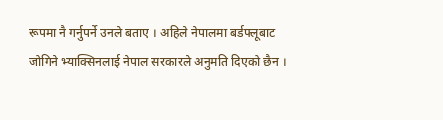रूपमा नै गर्नुपर्ने उनले बताए । अहिले नेपालमा बर्डफ्लूबाट जोगिने भ्याक्सिनलाई नेपाल सरकारले अनुमति दिएको छैन ।